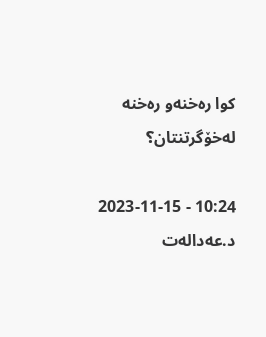كوا ره‌خنه‌و ره‌خنه‌ له‌خۆگرتنتان؟

10:24 - 2023-11-15
د.عه‌داله‌ت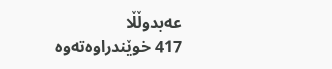عه‌بدوڵڵا
417 خوێندراوەتەوە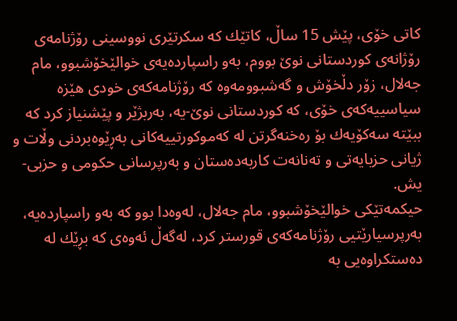كاتی خۆی، پێش 15 ساڵ، كاتێك كه‌ سكرتێری نووسینی رۆژنامه‌ی رۆژانه‌ی كوردستانی نوێ بووم، به‌و راسپارده‌یه‌ی خوالێخۆشبوو، مام جه‌لال، زۆر دڵخۆش و گه‌شبوومه‌وه‌ كه‌ رۆژنامه‌كه‌ی خودی هێزه‌ سیاسییه‌كه‌ی خۆی، كه‌ كوردستانی نوێ-یه‌، به‌ربژێر و پێشنیاز كرد كه‌ ببێته‌ سه‌كۆیه‌ك بۆ ره‌خنه‌گرتن له‌ كه‌موكورتییه‌كانی به‌ڕێوه‌بردنی وڵات و ژیانی حزبایه‌تی و ته‌نانه‌ت كاربه‌ده‌ستان و به‌رپرسانی حكومی و حزبی-یش.
حیكمه‌تێكی خوالێخۆشبوو، مام جه‌لال، له‌وه‌دا بوو كه‌ به‌و راسپارده‌یه‌، به‌رپرسیارێتیی رۆژنامه‌كه‌ی قورستر كرد، له‌گه‌ڵ ئه‌وه‌ی كه‌ بڕێك له‌ ده‌ستكراوه‌یی به‌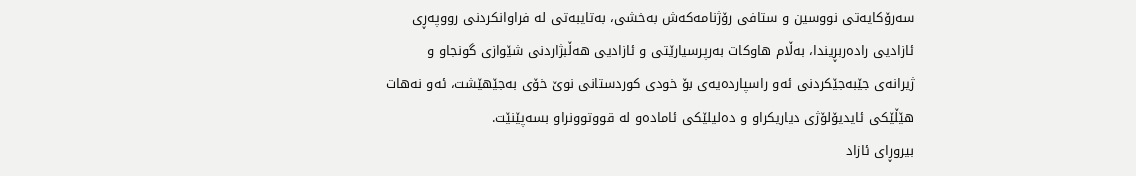سه‌رۆكایه‌تی نووسین و ستافی رۆژنامه‌كه‌ش به‌خشی، به‌تایبه‌تی له‌ فراوانكردنی رووپه‌ڕی ئازادیی راده‌ربڕیندا، به‌ڵام هاوكات به‌رپرسیارێتی و ئازادیی هه‌ڵبژاردنی شێوازی گونجاو و ژیرانه‌ی جێبه‌جێكردنی ئه‌و راسپارده‌یه‌ی بۆ خودی كوردستانی نوێ خۆی به‌جێهێشت، ئه‌و نه‌هات هێڵێكی ئایدیۆلۆژی دیاریكراو و ده‌لیلێكی ئاماده‌و له‌ قووتوونراو بسه‌پێنێت.
بیروڕای ئازاد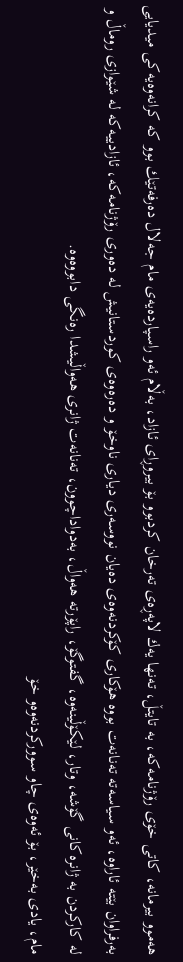هه‌موو بیرمانه‌، كاتی خۆی رۆژنامه‌كه‌، به‌ تایتڵ، ته‌نها یه‌ك لاپه‌ڕه‌ی ته‌رخان كردبوو بۆ بیروڕای ئازاد، به‌ڵام ئه‌و راسپارده‌یه‌ی مام جه‌لال ده‌رفه‌تێك بوو كه‌ كرانه‌وه‌یه‌كی میدیایی به‌رفراوان بێته‌ ئاراوه‌، ئه‌و سیاسه‌ته‌ ته‌نانه‌ت بووه‌ هۆكاری كۆكردنه‌وه‌ی ده‌یان نووسه‌ری دیاری ناوخۆ و ده‌ره‌وه‌ی كوردستانیش له‌ ده‌وری رۆژنامه‌كه‌، ئازادییه‌كه‌ له‌ شێوازی روماڵ و له‌ كاركردن به‌ ژانره‌كانی گۆشه‌، وتار، لێكۆڵینه‌وه‌، گفتوگۆ، راپۆرته‌ هه‌واڵ، به‌دواداچوون، ته‌نانه‌ت ژانری هه‌واڵیشدا ره‌نگی دابووه‌وه‌.
مام، یادی به‌خێر، بۆ ئه‌وه‌ی چاو سووركردنه‌وه‌و خۆ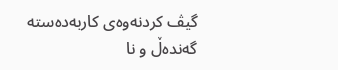گیڤ كردنه‌وه‌ی كاربه‌ده‌سته‌‌ گه‌نده‌ڵ و نا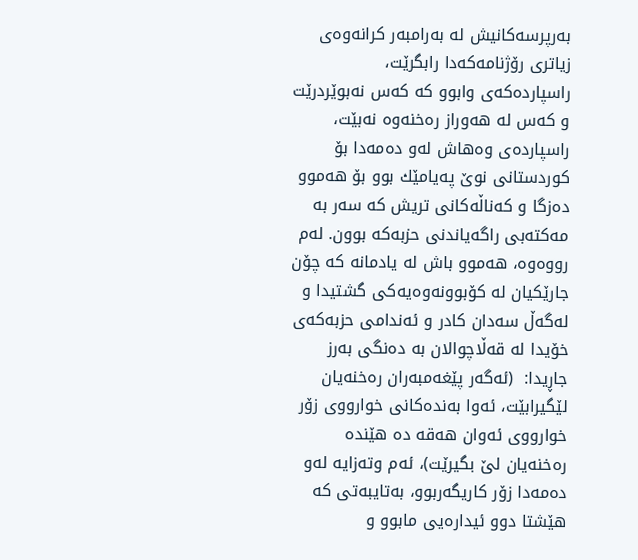به‌رپرسه‌كانیش له‌ به‌رامبه‌ر كرانه‌وه‌ی زیاتری رۆژنامه‌كه‌دا رابگرێت، راسپارده‌كه‌ی وابوو كه‌ كه‌س نه‌بوێردرێت و كه‌س له‌ هه‌وراز ره‌خنه‌وه‌ نه‌بێت، راسپارده‌ی وه‌هاش له‌و ده‌مه‌دا بۆ كوردستانی نوێ په‌یامێك بوو بۆ هه‌موو ده‌زگا و كه‌ناڵه‌كانی تریش كه‌ سه‌ر به‌ مه‌كته‌بی راگه‌یاندنی حزبه‌كه‌ بوون. له‌م رووه‌وه‌، هه‌موو باش له‌ یادمانه‌ كه‌ چۆن جارێكیان له‌ كۆبوونه‌وه‌یه‌كی گشتیدا و له‌گه‌ڵ سه‌دان‌ كادر و ئه‌ندامی حزبه‌كه‌ی خۆیدا له‌ قه‌ڵاچوالان به‌ ده‌نگی به‌رز جاڕیدا:  (ئه‌گه‌ر پێغه‌مبه‌ران ره‌خنه‌یان لێگیرابێت، ئه‌وا به‌نده‌كانی خوارووی زۆر خوارووی ئه‌وان هه‌قه‌ ده‌ هێنده‌ ره‌خنه‌یان لێ بگیرێت)، ئه‌م وته‌زایه‌ له‌و ده‌مه‌دا زۆر كاریگه‌ربوو، به‌تایبه‌تی كه‌ هێشتا دوو ئیداره‌یی مابوو و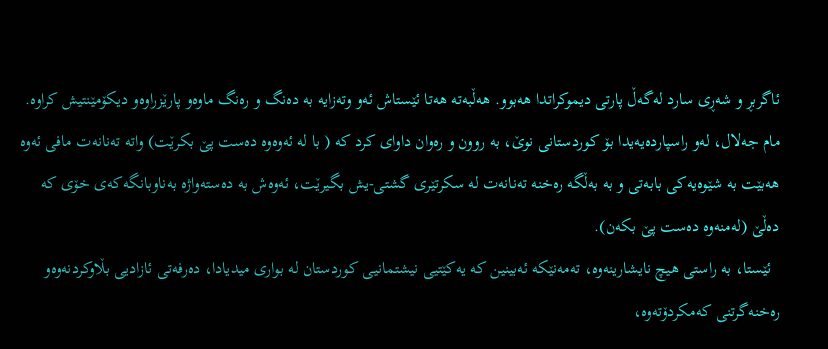ئاگربڕ و شه‌ڕی سارد له‌گه‌ڵ پارتی دیموكراتدا هه‌بوو. هه‌ڵبه‌ته‌ هه‌تا ئێستاش ئه‌و وته‌زایه‌ به‌ ده‌نگ و ره‌نگ ماوه‌و پارێزراوه‌و دیكۆمێنتیش كراوه‌.
مام جه‌لال، له‌و‌ راسپارده‌یه‌یدا بۆ كوردستانی نوێ، به‌ روون و ره‌وان داوای كرد كه‌ ( با له‌ ئه‌وه‌وه‌ ده‌ست پێ بكرێت) واته‌ ته‌نانه‌ت مافی ئه‌وه‌ هه‌بێت به‌ شێوه‌یه‌كی بابه‌تی و به‌ به‌ڵگه‌ ره‌خنه‌ ته‌نانه‌ت له‌ سكرتێری گشتی-یش بگیرێت، ئه‌وه‌ش به‌ ده‌سته‌واژه‌ به‌ناوبانگه‌كه‌ی خۆی كه‌ ده‌ڵێ (له‌منه‌وه‌ ده‌ست پێ بكه‌ن).
  ئێستا، به‌ راستی هیچ نایشارینه‌وه‌، ته‌مه‌نێكه‌ ئه‌بینین كه‌ یه‌كێتیی نیشتمانیی كوردستان له‌ بواری میدیادا، ده‌رفه‌تی ئازادیی بڵاوكردنه‌وه‌و ره‌خنه‌گرتنی كه‌مكردۆته‌وه‌،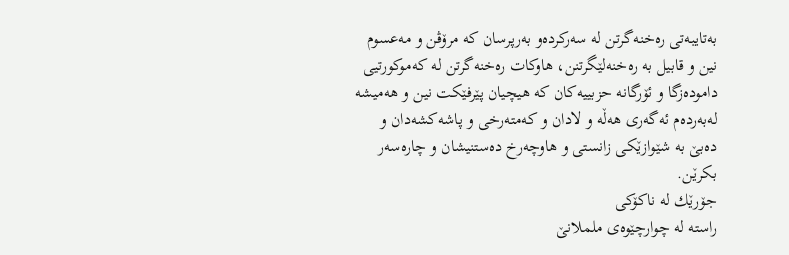به‌تایبه‌تی ره‌خنه‌گرتن له‌ سه‌ركرده‌و به‌رپرسان كه‌ مرۆڤن و مه‌عسوم نین و قابیل به‌ ره‌خنه‌لێگرتنن، هاوكات ره‌خنه‌گرتن له‌ كه‌موكورتیی داموده‌زگا و ئۆرگانه‌ حزبییه‌كان كه‌ هیچیان پێرفێكت نین و هه‌میشه‌ له‌به‌رده‌م ئه‌گه‌ری هه‌ڵه ‌و لادان و كه‌مته‌رخی و پاشه‌كشه‌دان و ده‌بێ به‌ شێوازێكی زانستی و هاوچه‌رخ ده‌ستنیشان و چاره‌سه‌ر بكرێن.
جۆرێك له‌ ناكۆكی
راسته‌ له‌ چوارچێوه‌ی ململانێ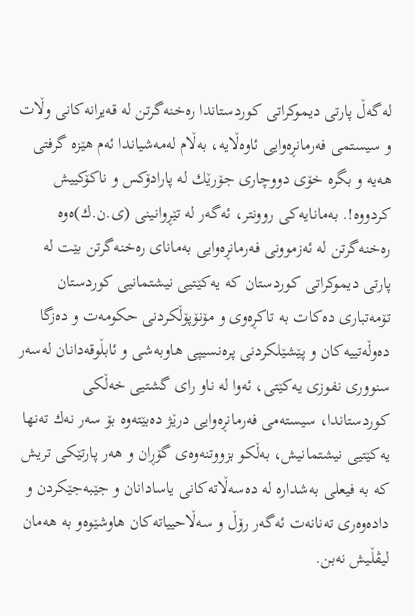له‌گه‌ڵ پارتی دیموكراتی كوردستاندا ره‌خنه‌گرتن له‌ قه‌یرانه‌كانی وڵات و سیستمی فه‌رمانڕه‌وایی ئاوه‌ڵایه‌، به‌ڵام له‌مه‌شیاندا ئه‌م هێزه‌ گرفتی هه‌یه و بگره‌ خۆی دووچاری جۆرێك له‌ پارادۆكس و ناكۆكییش كردووه‌!. به‌مانایه‌كی روونتر، ئه‌گه‌ر له‌ تێڕوانینی (ی.ن.ك)ه‌وه‌ ره‌خنه‌گرتن له‌ ئه‌زموونی فه‌رمانڕه‌وایی به‌مانای ره‌خنه‌گرتن بێت له‌ پارتی دیموكراتی كوردستان كه‌ یه‌كێتیی نیشتمانیی كوردستان تۆمه‌تباری ده‌كات به‌ تاكڕه‌وی و مۆنۆپۆڵكردنی حكومه‌ت و ده‌زگا ده‌وڵه‌تییه‌كان و پێشێلكردنی پره‌نسیپی هاوبه‌شی و ئابڵوقه‌دانان له‌سه‌ر سنووری نفوزی یه‌كێتی، ئه‌وا له‌ ناو رای گشتیی خه‌ڵكی كوردستاندا، سیسته‌می فه‌رمانڕه‌وایی درێژ ده‌بێته‌وه‌ بۆ سه‌ر نه‌ك ته‌نها یه‌كێتیی نیشتمانیش، به‌ڵكو بزووتنه‌وه‌ی گۆڕان و هه‌ر پارتێكی تریش كه‌ به‌ فیعلی به‌شداره‌ له‌ ده‌سه‌ڵاته‌كانی یاسادانان و جێبه‌جێكردن و داده‌وه‌ری ته‌نانه‌ت ئه‌گه‌ر رۆڵ و سه‌ڵاحییا‌ته‌كان هاوشێوه‌و به‌ هه‌مان لیڤڵیش نه‌بن.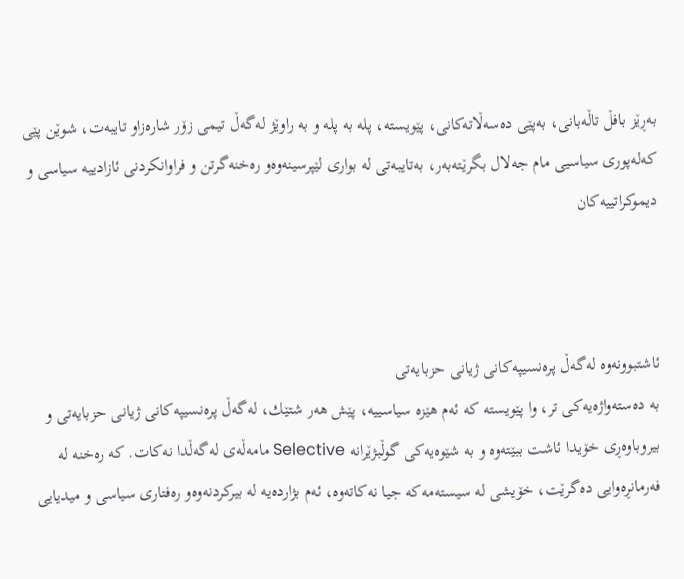به‌ڕێز بافڵ تاڵه‌بانی، بەپێی دەسەڵاتەکانی، پێویسته‌، پله‌ به‌ پله‌ و به‌ راوێژ له‌گه‌ڵ تیمی زۆر شاره‌زاو تایبه‌ت، شوێن پێی كه‌له‌پوری سیاسیی مام جه‌لال بگرێته‌به‌ر، به‌تایبه‌تی له‌ بواری لێپرسینه‌وه‌و ره‌خنه‌گرتن و فراوانكردنی ئازادییه‌ سیاسی و دیموكراتییه‌كان



ئاشتبوونەوە له‌گه‌ڵ پره‌نسیپه‌كانی ژیانی حزبایه‌تی
به‌ ده‌سته‌واژه‌یه‌كی تر، وا پێویسته‌ كه‌ ئه‌م هێزه‌ سیاسییه‌، پێش هه‌ر شتێك، له‌گه‌ڵ پره‌نسیپه‌كانی ژیانی حزبایه‌تی و بیروباوه‌ڕی خۆیدا ئاشت ببێته‌وه‌ و به‌ شێوه‌یه‌كی گوڵبژێرانه‌ Selective مامه‌ڵه‌ی له‌گه‌ڵدا نه‌كات. كه‌ ره‌خنه‌ له‌ فه‌رمانڕه‌وایی ده‌گرێت، خۆیشی له‌ سیسته‌مه‌كه جیا نه‌كاته‌وه‌، ئه‌م بژارده‌یه‌ له‌ بیركردنه‌وه‌و ره‌فتاری سیاسی و میدیایی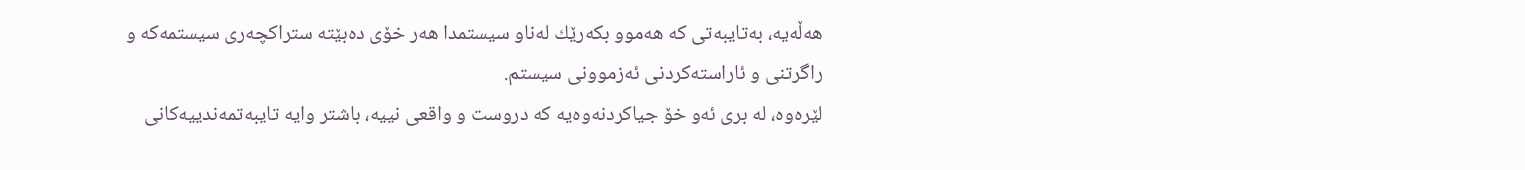هه‌ڵه‌یه‌، به‌تایبه‌تی كه‌ هه‌موو بكه‌رێك له‌ناو سیستمدا هه‌ر خۆی ده‌بێته‌ ستراكچه‌ری سیستمەكه و راگرتنی و ئاراسته‌كردنی ئه‌زموونی سیستم.
لێره‌وه‌‌، له‌ بری ئه‌و خۆ جیاكردنه‌وه‌یه‌‌ كه‌ دروست و واقعی نییه‌، باشتر وایه‌ تایبه‌تمه‌ندییه‌كانی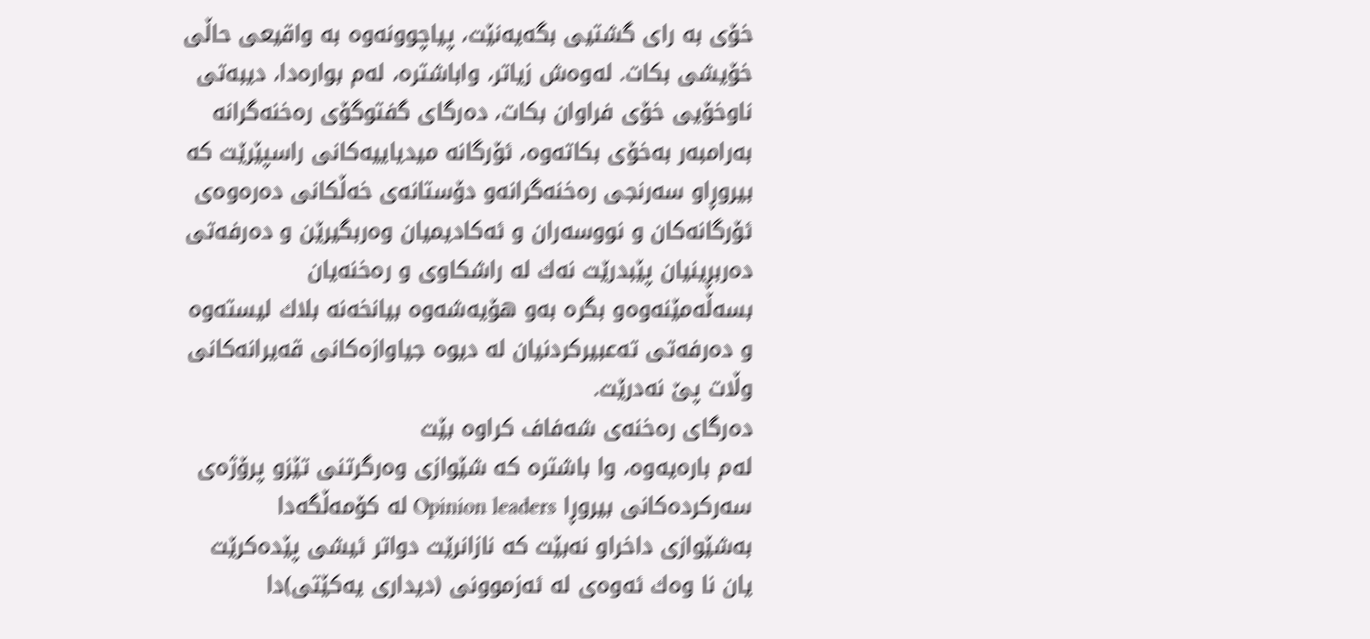خۆی به‌ رای گشتیی بگه‌یه‌نێت، پیاچوونه‌وه‌ به‌ واقیعی حاڵی خۆیشی بكات. له‌وه‌ش زیاتر، واباشتره‌، له‌م بواره‌دا، دیبه‌تی ناوخۆیی خۆی فراوان بكات، ده‌رگای گفتوگۆی ره‌خنه‌گرانه‌ به‌رامبه‌ر به‌خۆی بكاته‌وه‌، ئۆرگانه‌ میدیاییه‌كانی راسپێرێت كه‌ بیروڕاو سه‌رنجی ره‌خنه‌گرانه‌و دۆستانه‌ی خه‌ڵكانی ده‌ره‌وه‌ی ئۆرگانه‌كان و نووسه‌ران و ئه‌كادیمیان وه‌ربگیرێن و ده‌رفه‌تی ده‌ربڕینیان پێبدرێت نه‌ك له‌ راشكاوی و ره‌خنه‌یان بسه‌ڵه‌مێنه‌وه‌و بگره‌ به‌و هۆیه‌شه‌وه‌ بیانخه‌نه‌ بلاك لیسته‌وه‌ و ده‌رفه‌تی ته‌عبیركردنیان له‌ دیوه‌ جیاوازه‌كانی قه‌یرانه‌كانی وڵات پێ نه‌درێت.
ده‌رگای ره‌خنه‌ی شه‌فاف كراوه‌ بێت
له‌م باره‌یه‌وه‌، وا باشتره‌ كه‌ شێوازی وه‌رگرتنی تێزو پرۆژه‌ی سه‌ركرده‌كانی بیروڕا Opinion leaders له‌ كۆمه‌ڵگه‌دا به‌شێوازی داخراو نه‌بێت كه‌ نازانرێت دواتر ئیشی پێده‌كرێت یان نا وه‌ك ئه‌وه‌ی له‌ ئه‌زموونی (دیداری یه‌كێتی)دا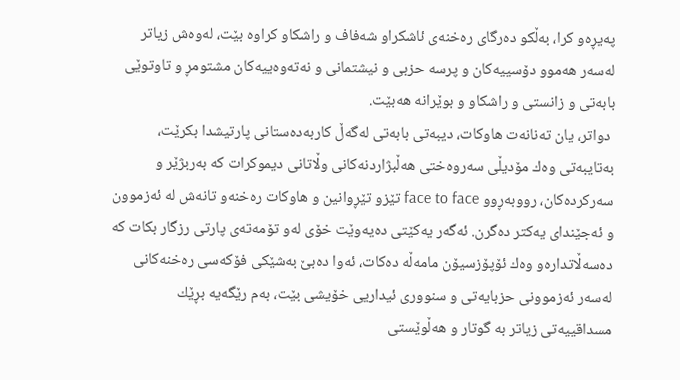په‌یڕه‌و كرا، به‌ڵكو ده‌رگای ره‌خنه‌ی ئاشكراو شه‌فاف و راشكاو كراوه‌ بێت، له‌وه‌ش زیاتر له‌سه‌ر هه‌موو دۆسییه‌كان و پرسه‌ حزبی و نیشتمانی و نه‌ته‌وه‌ییه‌كان مشتومڕ و تاوتوێی بابه‌تی و زانستی‌ و راشكاو و بوێرانه‌ هه‌بێت.
 دواتر، یان ته‌نانه‌ت هاوكات، دیبه‌تی بابه‌تی له‌گه‌ڵ كاربه‌ده‌ستانی پارتیشدا بكرێت، به‌تایبه‌تی وه‌ك مۆدیڵی سه‌روه‌ختی هه‌ڵبژاردنه‌كانی وڵاتانی دیموكرات كه‌ به‌ربژێر و سه‌ركرده‌كان، رووبه‌ڕوو face to face تێزو تێڕوانین و هاوكات ره‌خنه‌و تانه‌ش له‌ ئه‌زموون و ئه‌جێندای یه‌كتر ده‌گرن. ئه‌گه‌ر یه‌كێتی ده‌یه‌وێت خۆی له‌و تۆمه‌ته‌ی پارتی رزگار بكات كه‌ ده‌سه‌ڵاتداره‌و وه‌ك ئۆپۆزسیۆن مامه‌ڵه‌ ده‌كات، ئه‌وا ده‌بێ به‌شێكی فۆكه‌سی ره‌خنه‌كانی له‌سه‌ر ئه‌زموونی حزبایه‌تی و سنووری ئیداریی خۆیشی بێت، به‌م رێگه‌یه‌ بڕێك مسداقییه‌تی زیاتر به‌ گوتار و هه‌ڵوێستی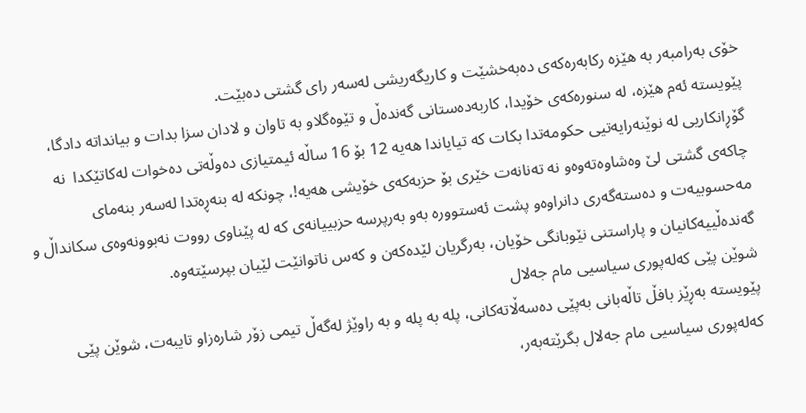خۆی به‌رامبه‌ر به‌ هێزه‌ ركابه‌ره‌كه‌ی ده‌به‌خشێت و كاریگه‌ریشی له‌سه‌ر رای گشتی ده‌بێت.
پێویسته‌ ئه‌م هێزه‌، له‌ سنوره‌كه‌ی خۆیدا، كاربه‌ده‌ستانی گه‌نده‌ڵ و تێوه‌گلاو به‌ تاوان و لادان سزا بدات و بیانداته‌ دادگا، گۆڕانكاریی له‌ نوێنه‌رایه‌تیی حكومه‌تدا بكات كه‌ تیایاندا هه‌یه‌ 12 بۆ 16 ساڵه‌ ئیمتیازی ده‌وڵه‌تی ده‌خوات له‌كاتێكدا  نە چا‌كه‌ی گشتی لێ وه‌شاوه‌ته‌وه‌و نه‌ ته‌نانه‌ت خێری بۆ حزبه‌كه‌ی خۆیشی هه‌یه!، چونكه‌ له‌ بنه‌ڕه‌تدا له‌سه‌ر بنه‌مای مه‌حسوبیه‌ت و ده‌سته‌گه‌ری دانراوه‌و پشت ئه‌ستووره‌ به‌و به‌رپرسه‌ حزبییانه‌ی كه‌ له‌ پێناوی رووت نه‌بوونه‌وه‌ی سكانداڵ و گه‌نده‌ڵییه‌كانیان و پاراستنی نێوبانگی خۆیان، به‌رگریان لێده‌كه‌ن و كه‌س ناتوانێت لێیان بپرسێته‌وه‌.
شوێن پێی كه‌له‌پوری سیاسیی مام جه‌لال
پێویستە به‌ڕێز بافڵ تاڵه‌بانی بەپێی دەسەڵاتەکانی، پله‌ به‌ پله‌ و به‌ راوێژ له‌گه‌ڵ تیمی زۆر شاره‌زاو تایبه‌ت، شوێن پێی كه‌له‌پوری سیاسیی مام جه‌لال بگرێته‌به‌ر،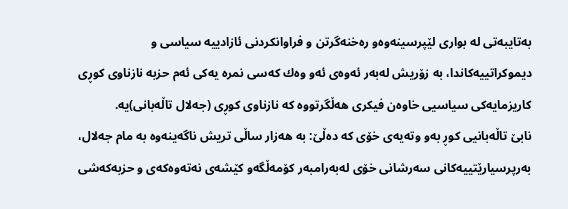به‌تایبه‌تی له‌ بواری لێپرسینه‌وه‌و ره‌خنه‌گرتن و فراوانكردنی ئازادییه‌ سیاسی و دیموكراتییه‌كاندا، به‌ زۆریش له‌به‌ر ئه‌وه‌ی ئه‌و وه‌ك كه‌سی نمره‌ یه‌كی ئه‌م حزبه‌ نازناوی كوڕی كاریزمایه‌كی سیاسیی خاوه‌ن فیكری هه‌ڵگرتووه‌ كه‌ نازناوی كوڕی (جه‌لال تاڵه‌بانی)یه‌.
نابێ تاڵه‌بانیی كوڕ به‌و وته‌یه‌ی خۆی كه‌ ده‌ڵێ: به‌ هه‌زار ساڵی تریش ناگه‌ینه‌وه‌ به‌ مام جه‌لال، به‌رپرسیارێتییه‌كانی سه‌رشانی خۆی له‌به‌رامبه‌ر كۆمه‌ڵگه‌و كێشه‌ی‌ نه‌ته‌وه‌كه‌ی و حزبه‌كه‌شی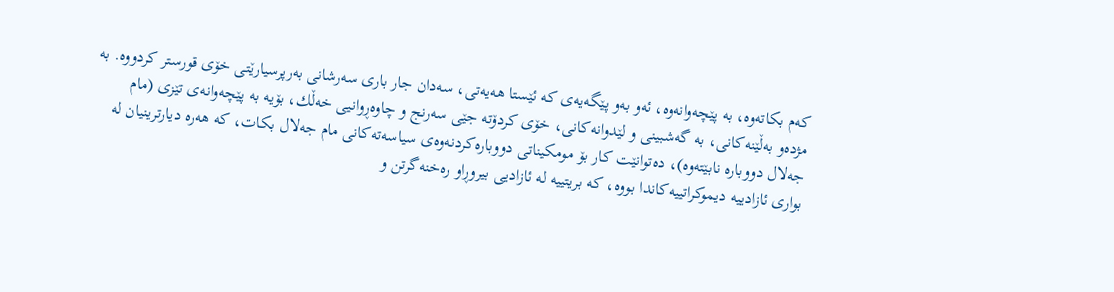كه‌م بكاته‌وه‌، به‌ پێچه‌وانه‌وه‌، ئه‌و به‌و پێگه‌یه‌ی كه‌ ئێستا هه‌یه‌تی، سه‌دان جار باری سه‌رشانی به‌رپرسیارێتی خۆی قورستر كردووه‌. به‌ مژده‌و به‌ڵێنه‌كانی، به‌ گه‌شبینی و لێدوانه‌كانی، خۆی كردۆته‌ جێی سه‌رنج و چاوه‌ڕوانیی خه‌ڵك، بۆیه‌ به‌ پێچه‌وانه‌ی تێزی (مام جه‌لال دووباره‌ نابێته‌وه‌)، دەتوانێت كار بۆ مومكیناتی دووباره‌كردنه‌وه‌ی سیاسه‌ته‌كانی مام جه‌لال بكات، كه‌ هه‌ره‌ دیارترینیان له‌ بواری ئازادییه‌ دیموكراتییه‌كاندا بووه،‌ كه‌ بریتییه‌ له‌ ئازادیی بیروڕاو ره‌خنه‌گرتن و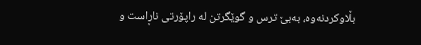بڵاوكردنه‌وه‌، به‌بێ ترس و گوێگرتن له‌ راپۆرتی ناڕاست و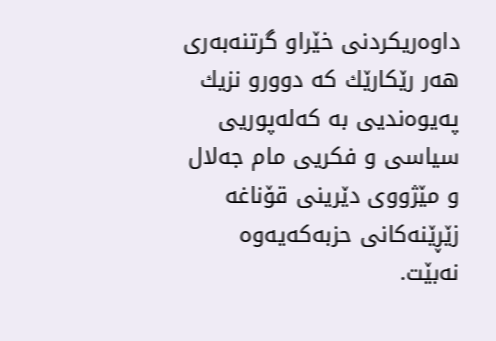داوه‌ریكردنی خێراو گرتنه‌به‌ری هه‌ر رێكارێك كه‌ دوورو نزیك په‌یوه‌ندیی به‌ كه‌له‌پوریی سیاسی و فكریی مام جه‌لال و مێژووی دێرینی قۆناغه‌ زێڕێنه‌كانی حزبه‌كه‌یه‌وه‌‌ نه‌بێت.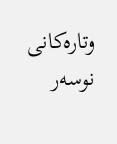وتارەکانی نوسەر